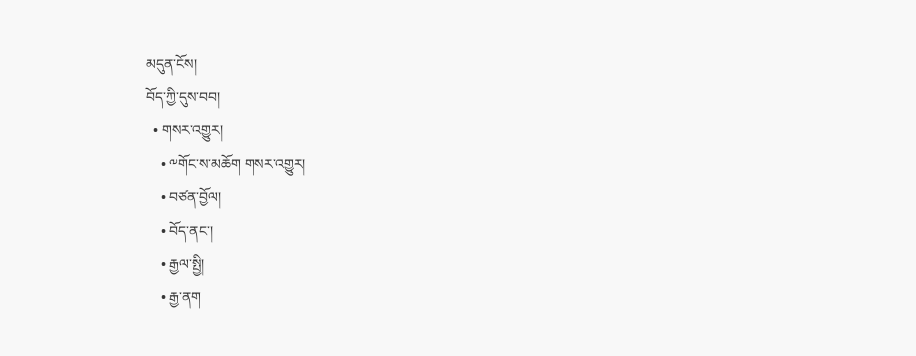མདུན་ངོས།
བོད་ཀྱི་དུས་བབ།
  • གསར་འགྱུར།
    • ༸གོང་ས་མཆོག གསར་འགྱུར།
    • བཙན་བྱོལ།
    • བོད་ནང་།
    • རྒྱལ་སྤྱི།
    • རྒྱ་ནག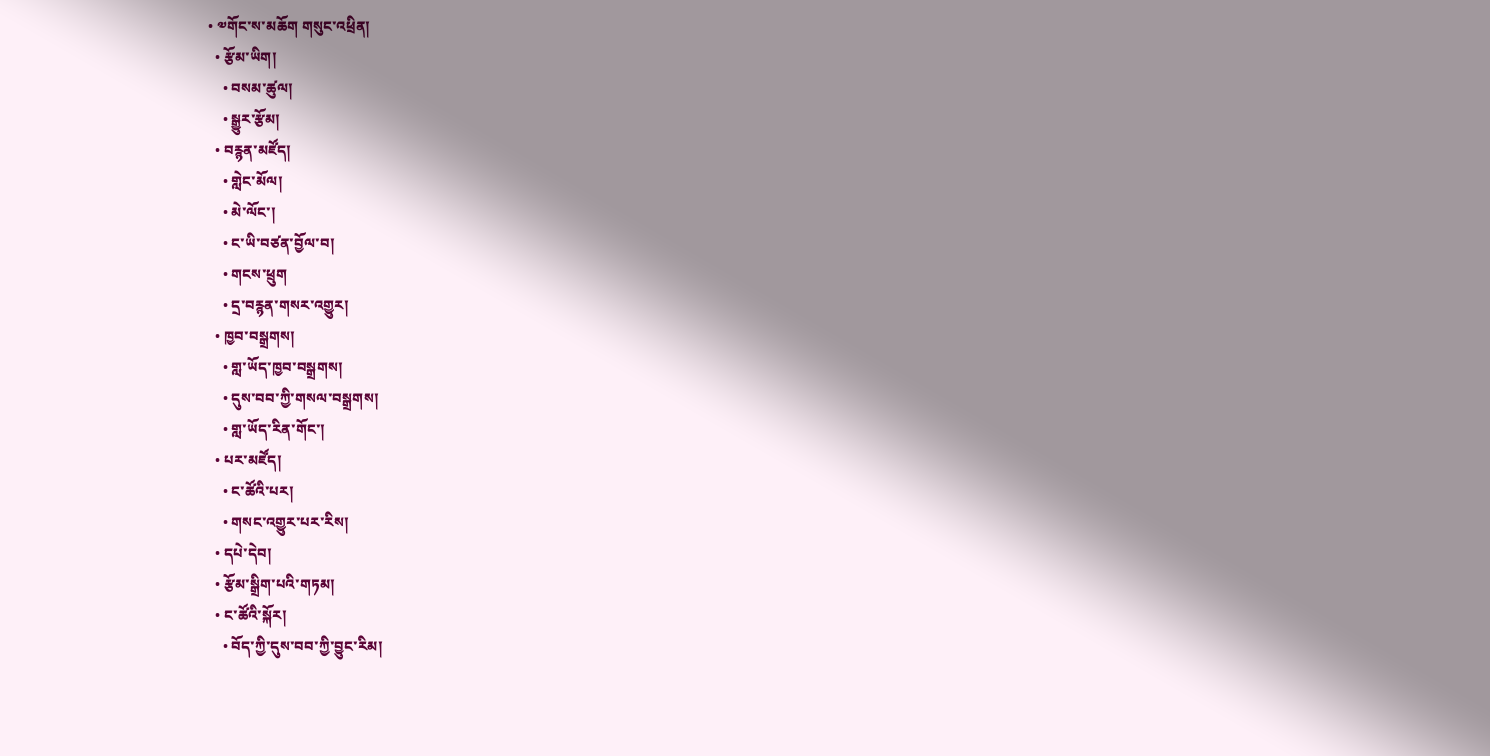• ༧གོང་ས་མཆོག གསུང་འཕྲིན།
  • རྩོམ་ཡིག།
    • བསམ་ཚུལ།
    • སྒྱུར་རྩོམ།
  • བརྙན་མཛོད།
    • གླེང་མོལ།
    • མེ་ལོང་།
    • ང་ཡི་བཙན་བྱོལ་བ།
    • གངས་ཕྲུག
    • དྲ་བརྙན་གསར་འགྱུར།
  • ཁྱབ་བསྒྲགས།
    • གླ་ཡོད་ཁྱབ་བསྒྲགས།
    • དུས་བབ་ཀྱི་གསལ་བསྒྲགས།
    • གླ་ཡོད་རིན་གོང་།
  • པར་མཛོད།
    • ང་ཚོའི་པར།
    • གསང་འགྱུར་པར་རིས།
  • དཔེ་དེབ།
  • རྩོམ་སྒྲིག་པའི་གཏམ།
  • ང་ཚོའི་སྐོར།
    • བོད་ཀྱི་དུས་བབ་ཀྱི་བྱུང་རིམ།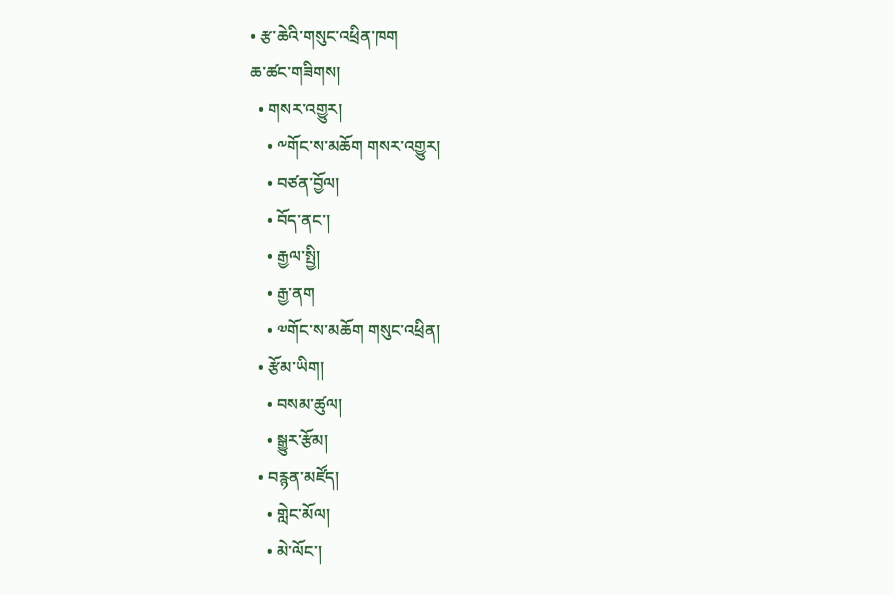• རྩ་ཆེའི་གསུང་འཕྲིན་ཁག
ཆ་ཚང་གཟིགས།
  • གསར་འགྱུར།
    • ༸གོང་ས་མཆོག གསར་འགྱུར།
    • བཙན་བྱོལ།
    • བོད་ནང་།
    • རྒྱལ་སྤྱི།
    • རྒྱ་ནག
    • ༧གོང་ས་མཆོག གསུང་འཕྲིན།
  • རྩོམ་ཡིག།
    • བསམ་ཚུལ།
    • སྒྱུར་རྩོམ།
  • བརྙན་མཛོད།
    • གླེང་མོལ།
    • མེ་ལོང་།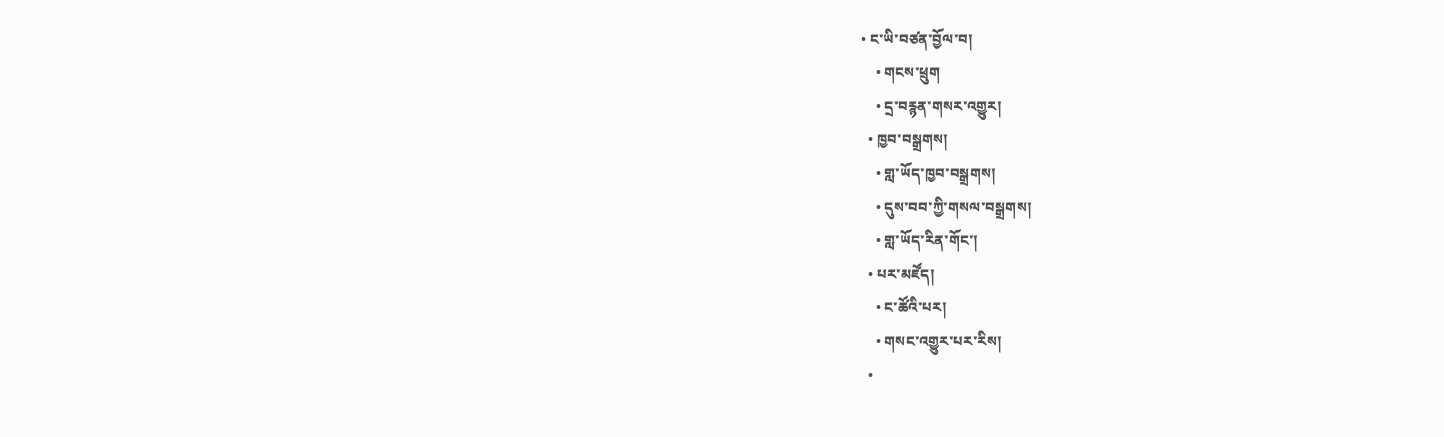• ང་ཡི་བཙན་བྱོལ་བ།
    • གངས་ཕྲུག
    • དྲ་བརྙན་གསར་འགྱུར།
  • ཁྱབ་བསྒྲགས།
    • གླ་ཡོད་ཁྱབ་བསྒྲགས།
    • དུས་བབ་ཀྱི་གསལ་བསྒྲགས།
    • གླ་ཡོད་རིན་གོང་།
  • པར་མཛོད།
    • ང་ཚོའི་པར།
    • གསང་འགྱུར་པར་རིས།
  •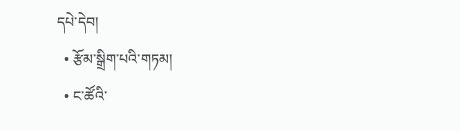དཔེ་དེབ།
  • རྩོམ་སྒྲིག་པའི་གཏམ།
  • ང་ཚོའི་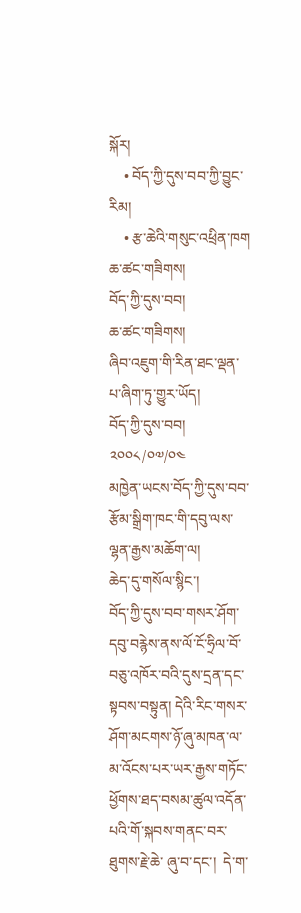སྐོར།
    • བོད་ཀྱི་དུས་བབ་ཀྱི་བྱུང་རིམ།
    • རྩ་ཆེའི་གསུང་འཕྲིན་ཁག
ཆ་ཚང་གཟིགས།
བོད་ཀྱི་དུས་བབ།
ཆ་ཚང་གཟིགས།
ཞིབ་འཇུག་གི་རིན་ཐང་ལྡན་པ་ཞིག་ཏུ་གྱུར་ཡོད།
བོད་ཀྱི་དུས་བབ།
༢༠༠༨/༠༧/༠༤
མཁྱེན་ཡངས་བོད་ཀྱི་དུས་བབ་རྩོམ་སྒྲིག་ཁང་གི་དབུ་ལས་ལྷན་རྒྱས་མཆོག་ལ།              ཆེད་དུ་གསོལ་སྙིང་།
བོད་ཀྱི་དུས་བབ་གསར་ཤོག་དབུ་བརྙེས་ནས་ལོ་ངོ་ཧྲིལ་བོ་བཅུ་འཁོར་བའི་དུས་དྲན་དང་སྟབས་བསྟུན། དེའི་རིང་གསར་ཤོག་མངགས་ཉོ་ཞུ་མཁན་ལ་མ་འོངས་པར་ཡར་རྒྱས་གཏོང་ཕྱོགས་ཐད་བསམ་ཚུལ་འདོན་པའི་གོ་སྐབས་གནང་བར་ཐུགས་རྗེ་ཆེ་ ཞུ་བ་དང་།  དེ་ག་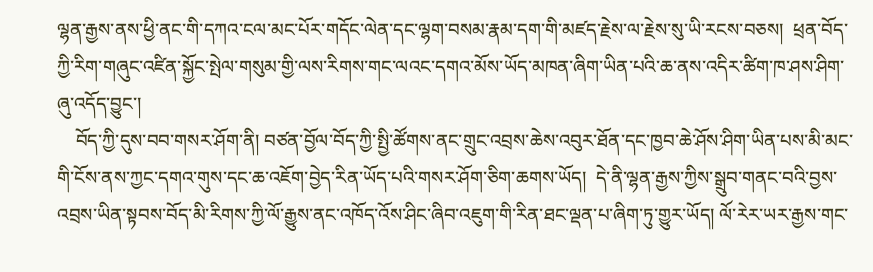ལྷན་རྒྱས་ནས་ཕྱི་ནང་གི་དཀའ་ངལ་མང་པོར་གདོང་ལེན་དང་ལྷག་བསམ་རྣམ་དག་གི་མཛད་རྗེས་ལ་རྗེས་སུ་ཡི་རངས་བཅས།  ཕྲན་བོད་ཀྱི་རིག་གཞུང་འཛིན་སྐྱོང་སྤེལ་གསུམ་གྱི་ལས་རིགས་གང་ལའང་དགའ་མོས་ཡོད་མཁན་ཞིག་ཡིན་པའི་ཆ་ནས་འདིར་ཚིག་ཁ་ཤས་ཤིག་ཞུ་འདོད་བྱུང་།
    བོད་ཀྱི་དུས་བབ་གསར་ཤོག་ནི། བཙན་བྱོལ་བོད་ཀྱི་སྤྱི་ཚོགས་ནང་གྲུང་འབྲས་ཆེས་འབུར་ཐོན་དང་ཁྱབ་ཆེ་ཤོས་ཤིག་ཡིན་པས་མི་མང་གི་ངོས་ནས་ཀྱང་དགའ་གུས་དང་ཆ་འཇོག་བྱེད་རིན་ཡོད་པའི་གསར་ཤོག་ཅིག་ཆགས་ཡོད།  དེ་ནི་ལྷན་རྒྱས་ཀྱིས་སྒྲུབ་གནང་བའི་བྱས་འབྲས་ཡིན་སྟབས་བོད་མི་རིགས་ཀྱི་ལོ་རྒྱུས་ནང་འཁོད་འོས་ཤིང་ཞིབ་འཇུག་གི་རིན་ཐང་ལྡན་པ་ཞིག་ཏུ་གྱུར་ཡོད། ལོ་རེར་ཡར་རྒྱས་གང་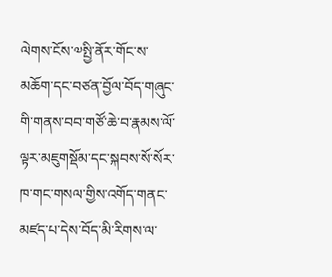ལེགས་ངོས་༧སྤྱི་ནོར་གོང་ས་མཆོག་དང་བཙན་བྱོལ་བོད་གཞུང་གི་གནས་བབ་གཙོ་ཆེ་བ་རྣམས་ལོ་ལྟར་མཇུགསྡོམ་དང་སྐབས་སོ་སོར་ཁ་གང་གསལ་གྱིས་འགོད་གནང་མཛད་པ་དེས་བོད་མི་རིགས་ལ་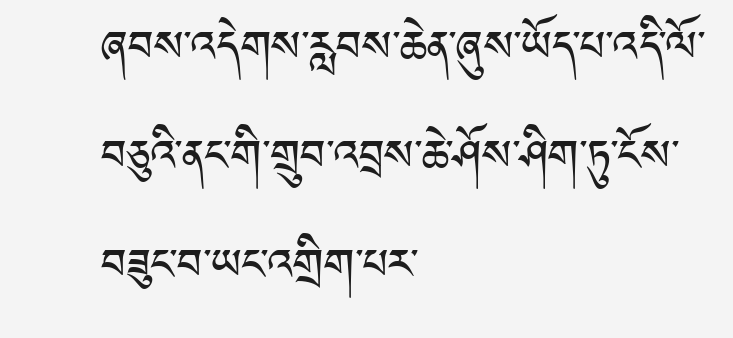ཞབས་འདེགས་རླབས་ཆེན་ཞུས་ཡོད་པ་འདི་ལོ་བཅུའི་ནང་གི་གྲུབ་འབྲས་ཆེ་ཤོས་ཤིག་ཏུ་ངོས་བཟུང་བ་ཡང་འགྲིག་པར་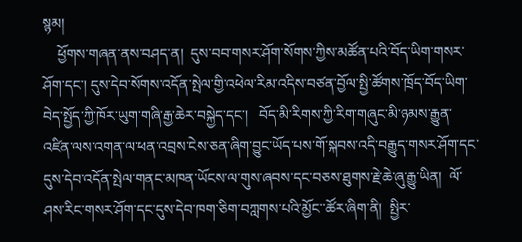སྙམ།
    ཕྱོགས་གཞན་ནས་བཤད་ན།  དུས་བབ་གསར་ཤོག་སོགས་ཀྱིས་མཚོན་པའི་བོད་ཡིག་གསར་ཤོག་དང་། དུས་དེབ་སོགས་འདོན་སྤེལ་གྱི་འཕེལ་རིམ་འདིས་བཙན་བྱོལ་སྤྱི་ཚོགས་ཁྲོད་བོད་ཡིག་བེད་སྤྱོད་ཀྱི་ཁོར་ཡུག་གཞི་རྒྱ་ཆེར་བསྐྱེད་དང་།   བོད་མི་རིགས་ཀྱི་རིག་གཞུང་མི་ཉམས་རྒྱུན་འཛིན་ལས་འགན་ལ་ཕན་འབྲས་ངེས་ཅན་ཞིག་བྱུང་ཡོད་པས་གོ་སྐབས་འདི་བརྒྱུད་གསར་ཤོག་དང་དུས་དེབ་འདོན་སྤེལ་གནང་མཁན་ཡོངས་ལ་གུས་ཞབས་དང་བཅས་ཐུགས་རྗེ་ཆེ་ཞུ་རྒྱུ་ཡིན།  ལོ་ཤས་རིང་གསར་ཤོག་དང་དུས་དེབ་ཁག་ཅིག་བཀླགས་པའི་མྱོང་་ཚོར་ཞིག་ནི།  སྤྱིར་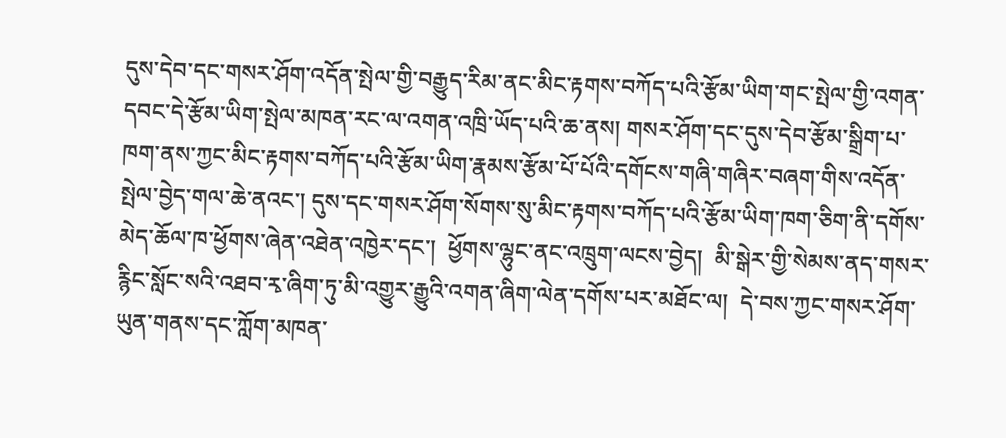དུས་དེབ་དང་གསར་ཤོག་འདོན་སྤེལ་གྱི་བརྒྱུད་རིམ་ནང་མིང་རྟགས་བཀོད་པའི་རྩོམ་ཡིག་གང་སྤེལ་གྱི་འགན་དབང་དེ་རྩོམ་ཡིག་སྤེལ་མཁན་རང་ལ་འགན་འཁྲི་ཡོད་པའི་ཆ་ནས། གསར་ཤོག་དང་དུས་དེབ་རྩོམ་སྒྲིག་པ་ཁག་ནས་ཀྱང་མིང་རྟགས་བཀོད་པའི་རྩོམ་ཡིག་རྣམས་རྩོམ་པོ་པོའི་དགོངས་གཞི་གཞིར་བཞག་གིས་འདོན་སྤེལ་བྱེད་གལ་ཆེ་ནའང་། དུས་དང་གསར་ཤོག་སོགས་སུ་མིང་རྟགས་བཀོད་པའི་རྩོམ་ཡིག་ཁག་ཅིག་ནི་དགོས་མེད་ཆོལ་ཁ་ཕྱོགས་ཞེན་འཐེན་འཁྱེར་དང་།  ཕྱོགས་ལྷུང་ནང་འཁྲུག་ལངས་བྱེད།  མི་སྒེར་གྱི་སེམས་ནད་གསར་རྙིང་སློང་སའི་འཐབ་རྭ་ཞིག་ཏུ་མི་འགྱུར་རྒྱུའི་འགན་ཞིག་ལེན་དགོས་པར་མཐོང་ལ།  དེ་བས་ཀྱང་གསར་ཤོག་ཡུན་གནས་དང་ཀློག་མཁན་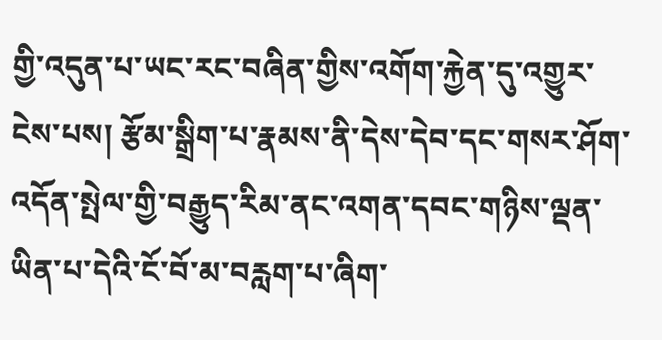གྱི་འདུན་པ་ཡང་རང་བཞིན་གྱིས་འགོག་རྐྱེན་དུ་འགྱུར་ངེས་པས། རྩོམ་སྒྲིག་པ་རྣམས་ནི་དེས་དེབ་དང་གསར་ཤོག་འདོན་སྤེལ་གྱི་བརྒྱུད་རིམ་ནང་འགན་དབང་གཉིས་ལྡན་ཡིན་པ་དེའི་ངོ་བོ་མ་བརླག་པ་ཞིག་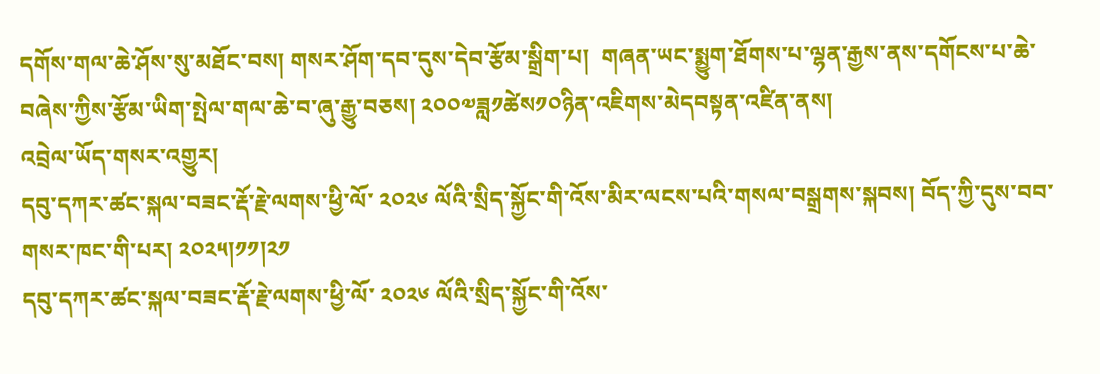དགོས་གལ་ཆེ་ཤོས་སུ་མཐོང་བས། གསར་ཤོག་དབ་དུས་དེབ་རྩོམ་སྒྲིག་པ།  གཞན་ཡང་སྨྱུག་ཐོགས་པ་ལྷན་རྒྱས་ནས་དགོངས་པ་ཆེ་བཞེས་ཀྱིས་རྩོམ་ཡིག་སྤེལ་གལ་ཆེ་བ་ཞུ་རྒྱུ་བཅས། ༢༠༠༧ཟླ༡ཚེས༡༠ཉིན་འཇིགས་མེདབསྟན་འཛིན་ནས།
འབྲེལ་ཡོད་གསར་འགྱུར།
དབུ་དཀར་ཚང་སྐལ་བཟང་རྡོ་རྗེ་ལགས་ཕྱི་ལོ་ ༢༠༢༦ ལོའི་སྲིད་སྐྱོང་གི་འོས་མིར་ལངས་པའི་གསལ་བསྒྲགས་སྐབས། བོད་ཀྱི་དུས་བབ་གསར་ཁང་གི་པར། ༢༠༢༥།༡༡།༢༡
དབུ་དཀར་ཚང་སྐལ་བཟང་རྡོ་རྗེ་ལགས་ཕྱི་ལོ་ ༢༠༢༦ ལོའི་སྲིད་སྐྱོང་གི་འོས་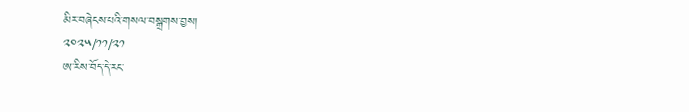མིར་བཞེངས་པའི་གསལ་བསྒྲགས་བྱས།
༢༠༢༥/༡༡/༢༡
ཨ་རིས་བོད་དེ་རང་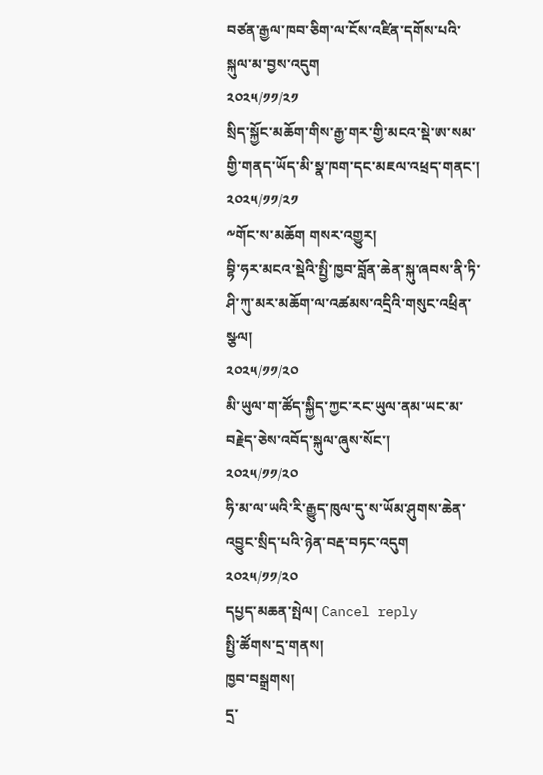བཙན་རྒྱལ་ཁབ་ཅིག་ལ་ངོས་འཛིན་དགོས་པའི་སྐུལ་མ་བྱས་འདུག
༢༠༢༥/༡༡/༢༡
སྲིད་སྐྱོང་མཆོག་གིས་རྒྱ་གར་གྱི་མངའ་སྡེ་ཨ་སམ་གྱི་གནད་ཡོད་མི་སྣ་ཁག་དང་མཇལ་འཕྲད་གནང་།
༢༠༢༥/༡༡/༢༡
༸གོང་ས་མཆོག གསར་འགྱུར།
བྷི་ཧར་མངའ་སྡེའི་སྤྱི་ཁྱབ་བློན་ཆེན་སྐུ་ཞབས་ནི་ཏི་ཤི་ཀུ་མར་མཆོག་ལ་འཚམས་འདྲིའི་གསུང་འཕྲིན་སྩལ།
༢༠༢༥/༡༡/༢༠
མི་ཡུལ་ག་ཚོད་སྐྱིད་ཀྱང་རང་ཡུལ་ནམ་ཡང་མ་བརྗེད་ཅེས་འབོད་སྐུལ་ཞུས་སོང་།
༢༠༢༥/༡༡/༢༠
ཧི་མ་ལ་ཡའི་རི་རྒྱུད་ཁུལ་དུ་ས་ཡོམ་ཤུགས་ཆེན་འབྱུང་སྲིད་པའི་ཉེན་བརྡ་བཏང་འདུག
༢༠༢༥/༡༡/༢༠
དཔྱད་མཆན་སྤེལ། Cancel reply
སྤྱི་ཚོགས་དྲ་གནས།
ཁྱབ་བསྒྲགས།
དྲ་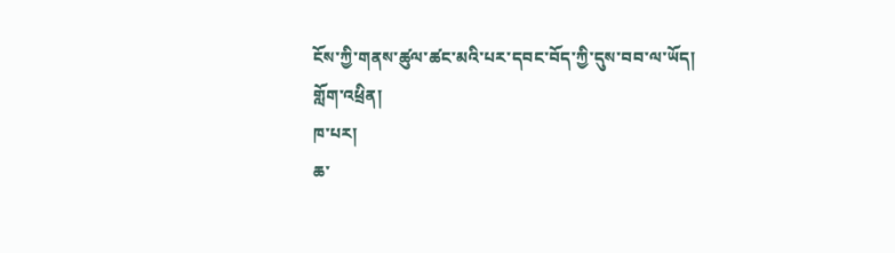ངོས་ཀྱི་གནས་ཚུལ་ཚང་མའི་པར་དབང་བོད་ཀྱི་དུས་བབ་ལ་ཡོད།
གློག་འཕྲིན།
ཁ་པར།
ཆ་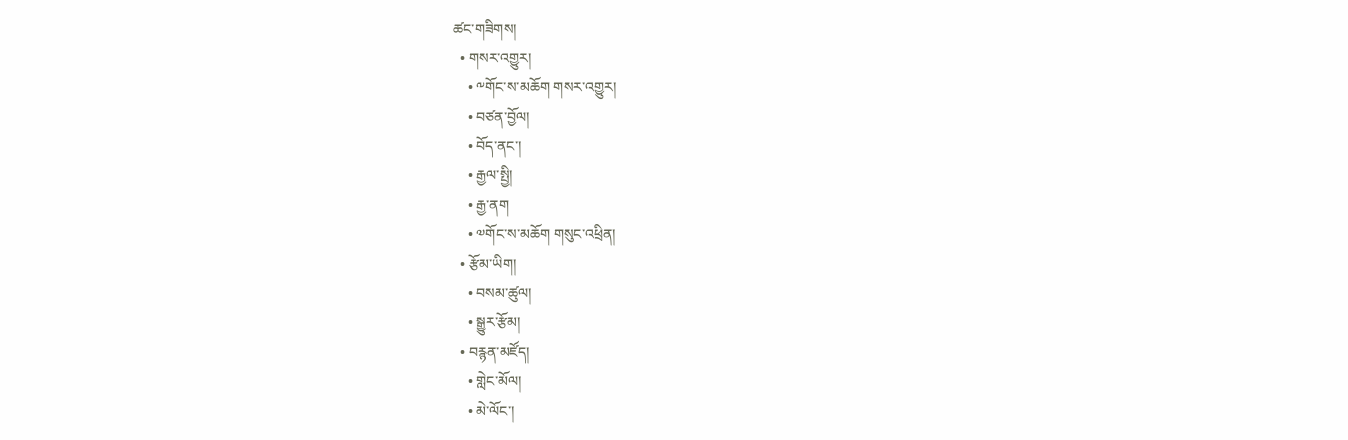ཚང་གཟིགས།
  • གསར་འགྱུར།
    • ༸གོང་ས་མཆོག གསར་འགྱུར།
    • བཙན་བྱོལ།
    • བོད་ནང་།
    • རྒྱལ་སྤྱི།
    • རྒྱ་ནག
    • ༧གོང་ས་མཆོག གསུང་འཕྲིན།
  • རྩོམ་ཡིག།
    • བསམ་ཚུལ།
    • སྒྱུར་རྩོམ།
  • བརྙན་མཛོད།
    • གླེང་མོལ།
    • མེ་ལོང་།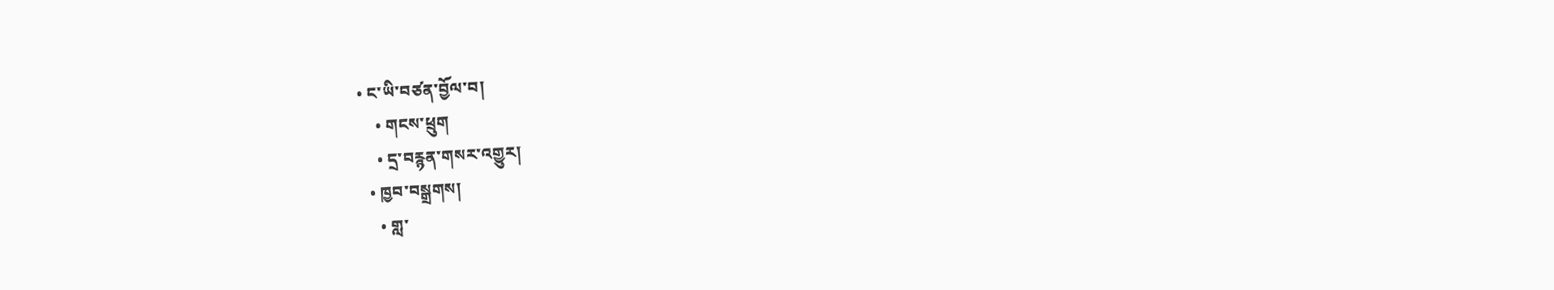• ང་ཡི་བཙན་བྱོལ་བ།
    • གངས་ཕྲུག
    • དྲ་བརྙན་གསར་འགྱུར།
  • ཁྱབ་བསྒྲགས།
    • གླ་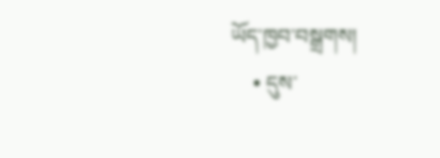ཡོད་ཁྱབ་བསྒྲགས།
    • དུས་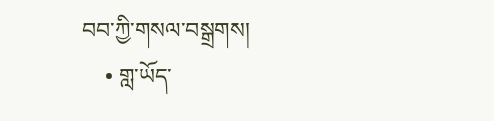བབ་ཀྱི་གསལ་བསྒྲགས།
    • གླ་ཡོད་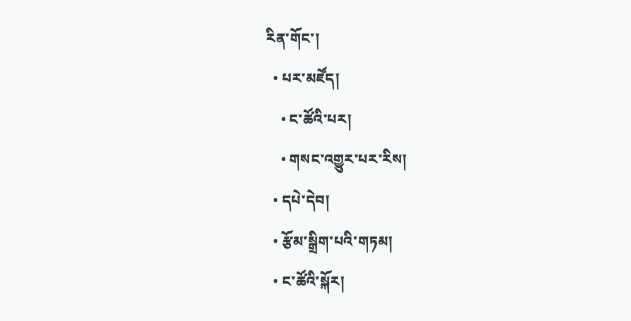རིན་གོང་།
  • པར་མཛོད།
    • ང་ཚོའི་པར།
    • གསང་འགྱུར་པར་རིས།
  • དཔེ་དེབ།
  • རྩོམ་སྒྲིག་པའི་གཏམ།
  • ང་ཚོའི་སྐོར།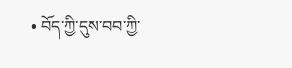• བོད་ཀྱི་དུས་བབ་ཀྱི་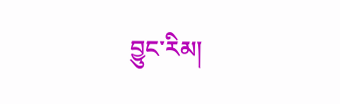བྱུང་རིམ།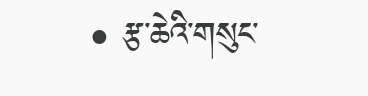• རྩ་ཆེའི་གསུང་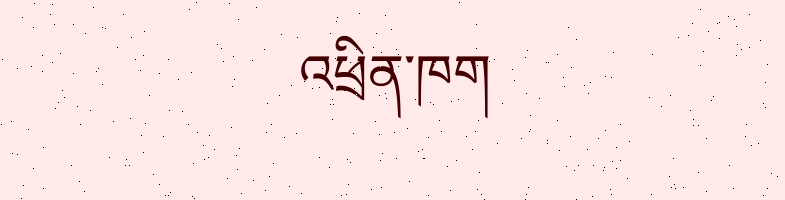འཕྲིན་ཁག